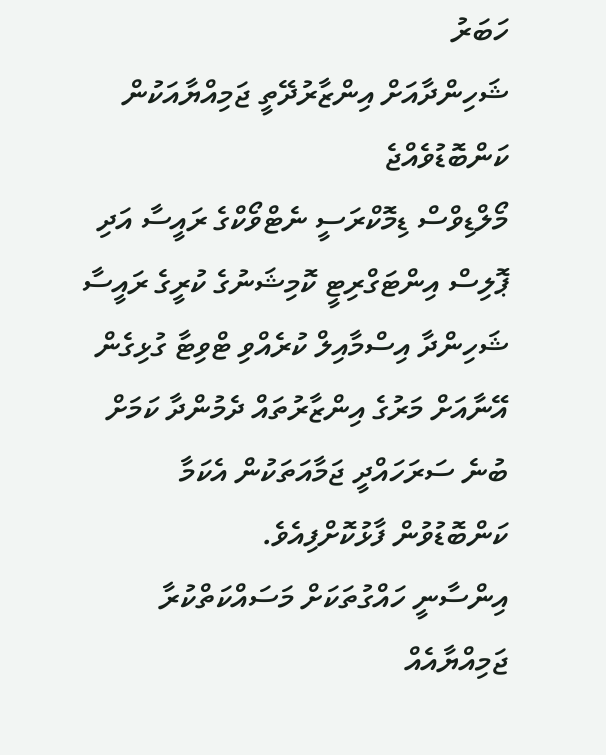ހަބަރު
ޝަހިންދާއަށް އިންޒާރުދޭތީ ޖަމިއްޔާއަކުން ކަންބޮޑުވެއްޖެ
މޯލްޑިވްސް ޑިމޮކްރަސީ ނެޓްވޯކްގެ ރައީސާ އަދި ޕޮލިސް އިންޓަގްރިޓީ ކޮމިޝަނުގެ ކުރީގެ ރައީސާ ޝަހިންދާ އިސްމާއިލް ކުރެއްވި ޓްވިޓާ ގުޅިގެން އޭނާއަށް މަރުގެ އިންޒާރުތައް ދެމުންދާ ކަމަށް ބުނެ ސަރަހައްދީ ޖަމާއަތަކުން އެކަމާ ކަންބޮޑުވުން ފާޅުކޮށްފިއެވެ.
އިންސާނީ ހައްގުތަކަށް މަސައްކަތްކުރާ ޖަމިއްޔާއެއް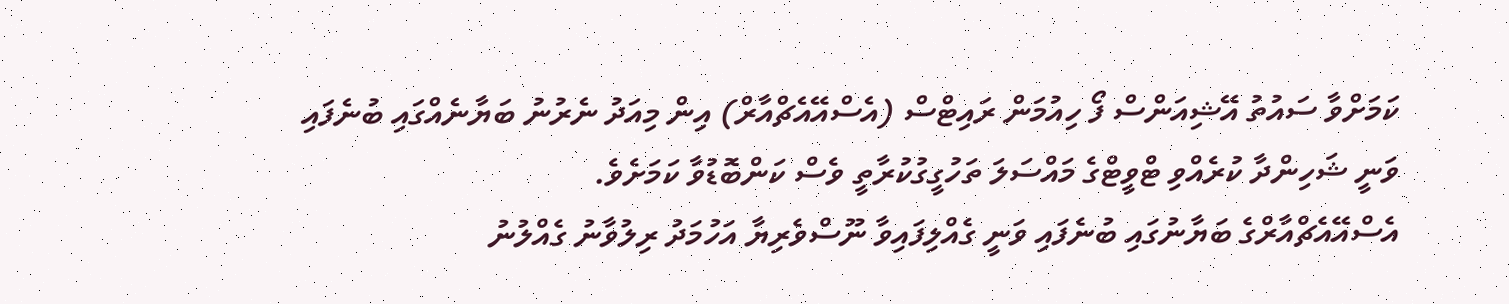ކަމަށްވާ ސައުތު އޭޝިއަންސް ފޯ ހިއުމަން ރައިޓްސް (އެސްއޭއެޗްއާރް) އިން މިއަދު ނެރުނު ބަޔާނެއްގައި ބުނެފައި ވަނީ ޝަހިންދާ ކުރެއްވި ޓްވީޓްގެ މައްސަލަ ތަހުގީގުކުރާތީ ވެސް ކަންބޮޑުވާ ކަމަށެވެ.
އެސްއޭއެޗްއާރްގެ ބަޔާނުގައި ބުނެފައި ވަނީ ގެއްލިފައިވާ ނޫސްވެރިޔާ އަހުމަދު ރިލުވާނު ގެއްލުނު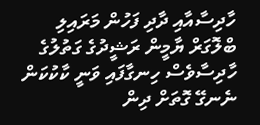ހާދިސާއާއި ދާދި ފަހުން މަރައިލި ބްލޮގަރް ޔާމީން ރަޝީދުގެ ގަތުލުގެ ހާދިސާވެސް ހިނގާފައި ވަނީ ކާކުކަން ނެނގޭ ގޮތަށް ދިން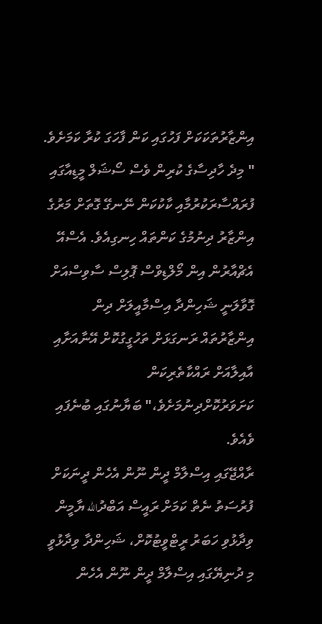އިންޒާރުތަކަކަށް ފަހުގައި ކަން ފާހަގަ ކުރާ ކަމަށެވެ.
" މިދެ ހާދިސާގެ ކުރިން ވެސް ސޯޝަލް މީޑިއާގައި ފުރައްސާރަކުރުމާއި ކާކުކަން ނޭނގޭ ގޮތަށް މަރުގެ އިންޒާރު ދިނުމުގެ ކަންތައް ހިނގިއެވެ. އެސްއޭ އެޗްއާރުން އިން މޯލްޑިވްސް ޕޮލިސް ސާވިސްއަށް ގޮވާލަނީ ޝަހިންދާ އިސްމާއީލަށް ދިން އިންޒާރުތައް ރަނގަޅަށް ތަހުގީގުކޮށް އޭނާއަށާއި އާއިލާއަށް ރައްކާތެރިކަން ކަށަވަރުކޮށްދިނުމަށެވެ،" ބަޔާނުގައި ބުނެފައި ވެއެވެ.
ރާއްޖޭގައި އިސްލާމް ދީން ނޫން އެހެން ދީނަކަށް ފުރުސަތު ނެތް ކަމަށް ރައީސް އަބްދުالله ޔާމީން ވިދާޅުވި ހަބަރު ރީޓްވީޓުކޮށް، ޝަހިންދާ ވިދާޅުވީ މި ދުނިޔޭގައި އިސްލާމް ދީން ނޫން އެހެން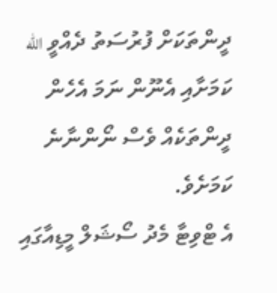ދީންތަކަށް ފުރުސަތު ދެއްވީ الله ކަމަށާއި އެނޫން ނަމަ އެހެން ދީންތަކެއް ވެސް ނޯންނާނެ ކަމަށެވެ.
އެ ޓްވިޓާ މެދު ސޯޝަލް މީޑިއާގައި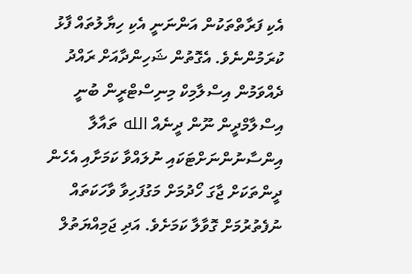އެކި ފަރާތްތަކުން އަންނަނީ އެކި ހިޔާލުތައް ފާޅު ކުރަމުންނެވެ. އެގޮތުން ޝަހިންދާއަށް ރައްދު ދެއްވަމުން އިސްލާމިކް މިނިސްޓްރީން ބުނީ އިސްލާމްދީން ނޫން ދީނެއް الله ތައާލާ އިންސާނުންނަށްޓަކައި ނުލައްވާ ކަމަށާއި އެހެން ދީންތަކަށް ޖާގަ ހޯދުމަށް މަގުފަހިވާ ވާހަކަތައް ނުފެތުރުމަށް ގޮވާލާ ކަމަށެވެ. އަދި ޖަމިއްޔަތުލް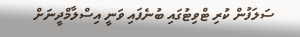ސަލަފުން ކުރި ޓްވިޓުގައި ބުނެފައި ވަނީ އިސްލާމްދީނަށް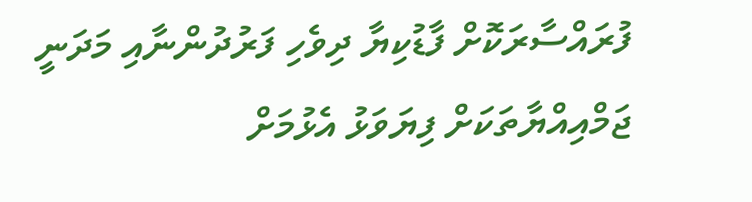ފުރައްސާރަކޮށް ފާޑުކިޔާ ދިވެހި ފަރުދުންނާއި މަދަނީ ޖަމްއިއްޔާތަކަށް ފިޔަވަޅު އެޅުމަށް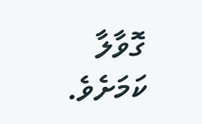ގޮވާލާ ކަމަށެވެ.